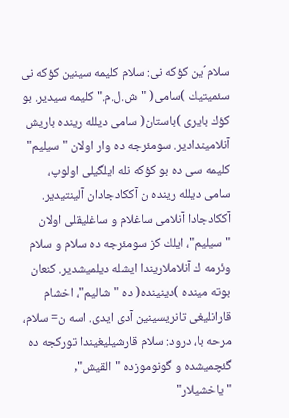سلام´ین كؤكه نی: سلام كلیمه سینین كؤكه نی سئمیتیك )سامی( "ش.ل.م." كلیمه سیدیر. بو كؤك بایری )باستان( سامی دیلله رینده باریش آنلامیندادیر. سومئرجه ده وار اولان "سیلیم" كلیمه سی ده بو كؤكه نله ایلگیلی اولوپ، سامی دیلله رینده ن آككادجادان آلینتیدیر. آككادجادا آنلامی ساغلام و ساغلیقلی اولان "سیلیم"، ایلك كز سومئرجه ده سلام و سلام وئرمه ك آنلاملاریندا ایشله دیلمیشدیر. كنعان بوته مینده )دینینده( ده "شالیم"، اخشام قارانلیغی تانریسینین آدی ایدی. اسه ن= سلام، مرحه با، درود: سلام قارشیلیغیندا توركجه ده گئچمیشده و گونوموزده "القیش", "یاخشیلار"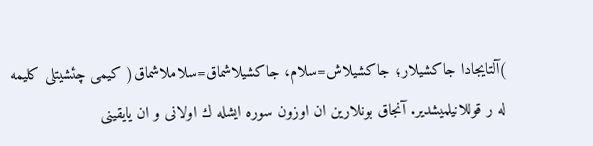)آلتایجادا جاكشیلار؛ جاكشیلاش=سلام، جاكشیلاشماق=سلاملاشماق( كیمی چئشیتلی كلیمه له ر قوللانیلمیشدیر. آنجاق بونلارین ان اوزون سوره ایشله ك اولانی و ان یایقینی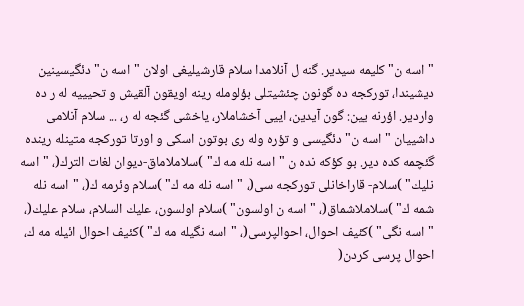"اسه ن" كلیمه سیدیر. گنه ل آنلامدا سلام قارشیلیغی اولان "اسه ن" دئگیسینین دیشیندا، توركجه ده گونون چئشیتلی بؤلومله رینه اویقون آلقیش و تحیییه له ر ده واردیر. اؤرنه یین: گون آیدین، اییی آخشاملار، یاخشی گئجه له ر، ... سلام آنلامی داشییان "اسه ن" دئگیسی و تؤره وله ری بوتون اسكی و اورتا توركجه متینله رینده گئچمه كده دیر. بو كؤكه نده ن "اسه نله مه ك" )سلاملاماق-دیوان لغات الترك(، "اسه نلیك" )سلام- قاراخانلی توركجه سی(، "اسه نله مه ك" )سلام وئرمه ك(، "اسه نله شمه ك" )سلاملاشماق(، "اسه ن اولسون" )سلام اولسون، علیك السلام، سلام علیك(، "اسه نگی" )كئیف احوال، احوالپرسی(، "اسه نگیله مه ك" )كئیف احوال ائیله مه ك، احوال پرسی كردن(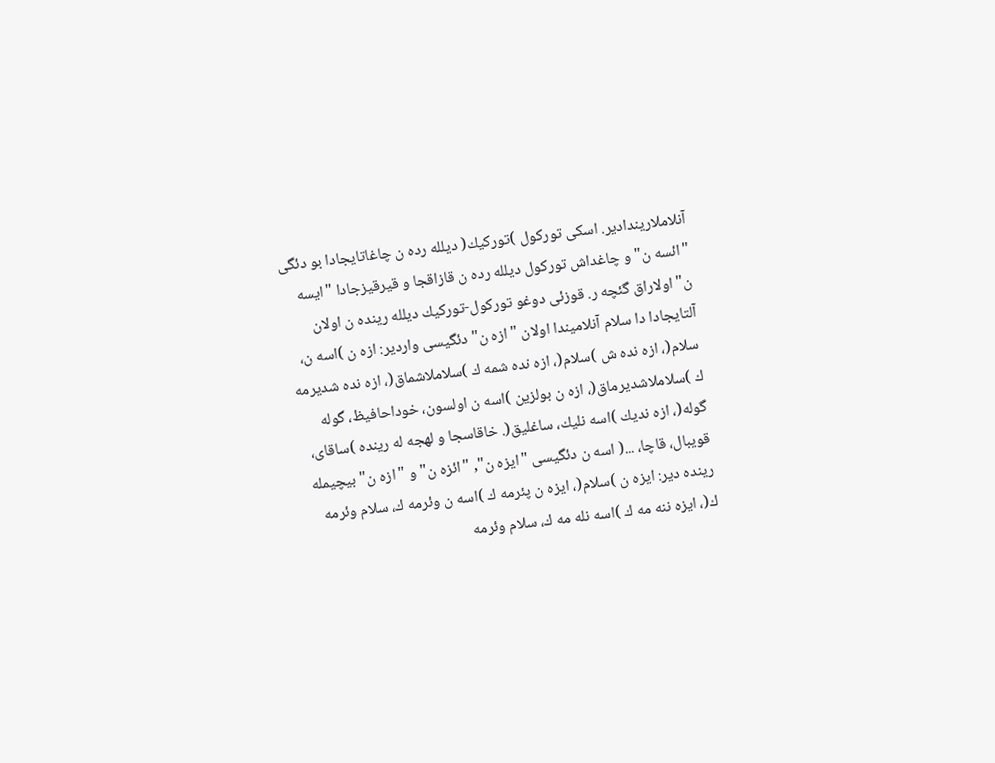آنلاملاریندادیر. اسكی توركول )توركیك( دیلله رده ن چاغاتایجادا بو دئگی "ائسه ن" و چاغداش توركول دیلله رده ن قازاقجا و قیرقیزجادا "ایسه ن" اولاراق گئچه ر. قوزئی دوغو توركول-توركیك دیلله رینده ن اولان آلتایجادا دا سلام آنلامیندا اولان "ازه ن" دئگیسی واردیر: ازه ن )اسه ن، سلام(، ازه نده ش )سلام(، ازه نده شمه ك )سلاملاشماق(، ازه نده شدیرمه ك )سلاملاشدیرماق(، ازه ن بولزین )اسه ن اولسون، خوداحافیظ، گوله گوله(، ازه ندیك )اسه نلیك، ساغلیق(. خاقاسجا و لهجه له رینده )ساقای، قویبال، قاچا، ...( اسه ن دئگیسی "ایزه ن", "ائزه ن" و "ازه ن" بیچیمله رینده دیر: ایزه ن )سلام(، ایزه ن پئرمه ك )اسه ن وئرمه ك، سلام وئرمه ك(، ایزه ننه مه ك )اسه نله مه ك، سلام وئرمه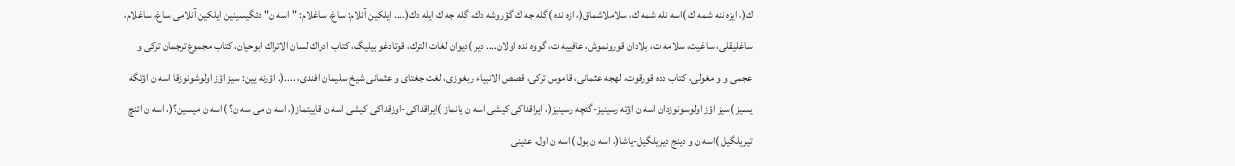ك(، ایزه ننه شمه ك )اسه نله شمه ك، سلاملاشماق(، ازه نده )گله جه ك گؤروشه دك، گله جه ك ایله دك(.... ایلكین آنلام: ساغ، ساغلام: "اسه ن" دئگیسینین ایلكین آنلامی ساغ، ساغلام، ساغلیقلی، ساغیت، سلامه ت، بلادان قورونموش، عافییه ت، گووه نده اولان.... دیر )دیوان لغات الترك، قوتادغو بیلیگ، كتاب ادراك لسان الاتراك ابوحیان، كتاب مجموع ترجمان تركی و عجمی و و مغولی، كتاب دده قورقوت، لهجه عثمانی، قاموس تركی، قصص الانبیاء ربغوزی، لغت جغتای و عثمانی شیخ سلیمان افندی، ....(. اؤرنه یین: سیز اؤز اولوشونوزقا اسه ن اؤتگه یسیز )سیز اؤز اولوسونوزدان اسه ن اؤته رسینیز-گئچه رسینیز(، ایراقداكی كیشی اسه ن یانماز )ایراقداكی-اوزقداكی كیشی اسه ن قاییتماز(، اسه ن می سه ن؟ )اسه ن میسین؟(، اسه ن ائنچ تیریلگیل )اسه ن و دینج دیریلگیل-یاشا(، اسه ن بول )اسه ن اول، عئینی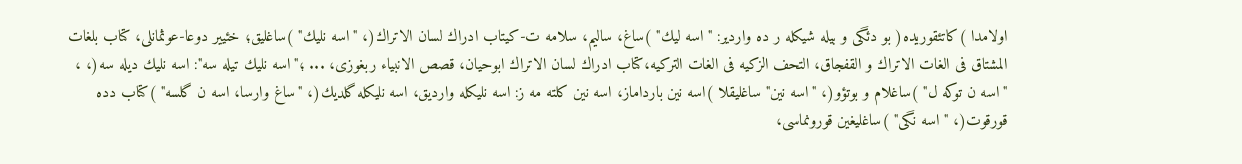اولامدا )كاتئقوریده( بو دئگی و بیله شیكله ر ده واردیر: "اسه لیك" )ساغ، سالیم، سلامه ت-كیتاب ادراك لسان الاتراك(، "اسه نلیك" )ساغلیق؛ خئییر دوعا-عوثمانلی، كتاب بلغات المشتاق فی الغات الاتراك و القفجاق، التحف الزكیه فی الغات التركیه،كتاب ادراك لسان الاتراك ابوحیان، قصص الانبیاء ربغوزی، ... ؛"اسه نلیك تیله سه": اسه نلیك دیله سه(، ، "اسه ن توكه ل" )ساغلام و بوتؤو(، "اسه نین" ساغلیقلا )اسه نین بارداماز، اسه نین كلته مه ز: اسه نلیكله واردیق، اسه نلیكله گلدیك(، "ساغ وارسا، اسه ن گلسه" )كتاب دده قورقوت(، "اسه نگی" )ساغلیغین قورونماسی،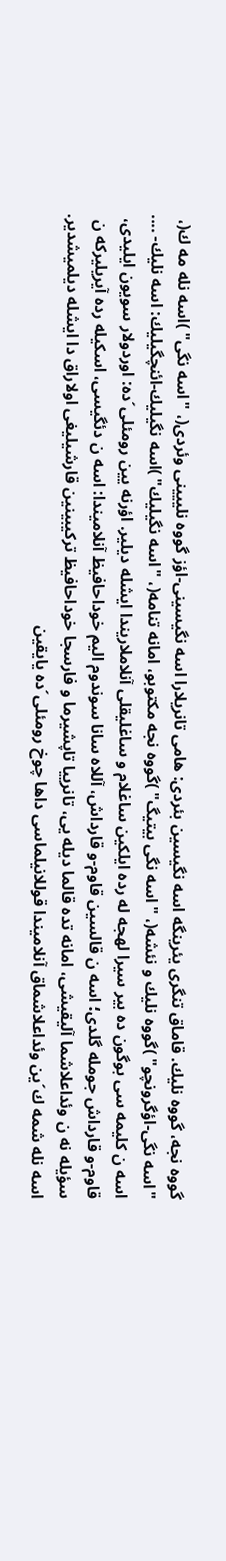گووه نجه، گووه نلیك. قاماق تنگری یئرینگه اسه نگیسین بئردی: هامی تانریلارا اسه نگیسینی-اؤز گووه نلییینی وئردی(، "اسه نگی" )اسه نله مه ك(، "اسه نگی-اؤگرونچو" )گووه نلیك و نئشه(، "اسه نگی بیتیگ" )گووه نجه مكتوبو، امانه تنامه(، "اسه نگیلیك" )اسه نگیلیك-ائنچگیلیك: اسه نلیك- .... اسه ن كلیمه سی بوگون ده بیر سیرا لهجه له رده ایلكین ساغلام و ساغلیقلی آنلاملاریندا ایشله دیلیر. اؤرنه یین رومئلی´ده: اوردولار سویون ایلیدی، قاوم-و قارداش جومله گلدی؛ اسه ن قالسین قاوم-و قارداش، آللاه سانا سوندوم الیم خوداحافیظ آنلامیندا: اسه ن دئگیسی، اسكیله رده آیریلیركه ن سؤیله نه ن وئداعلاشما آلیقیشی، امانه تده قالما دیله یی، تانرییا تاپشیرما و فارسجا خوداحافیظ تركیبینین قارشیلیغی اولاراق دا ایشله دیلمیشدیر. اسه نله شمه ك´ین وئداعلاشماق آنلامیندا قوللانیلماسی داها چوخ رومئلی´ده یایقین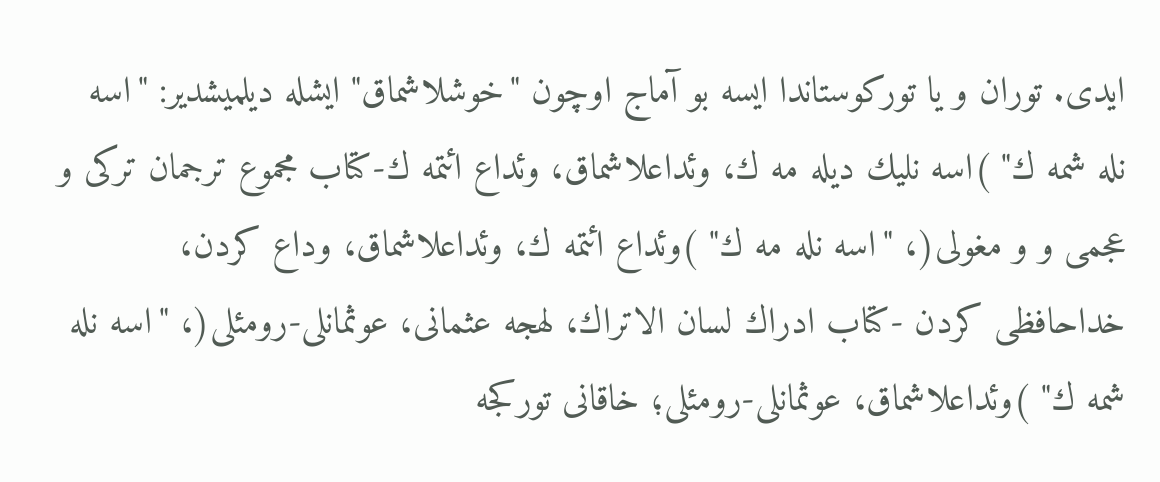ایدی. توران و یا توركوستاندا ایسه بو آماج اوچون "خوشلاشماق" ایشله دیلمیشدیر: "اسه نله شمه ك" )اسه نلیك دیله مه ك، وئداعلاشماق، وئداع ائتمه ك-كتاب مجموع ترجمان تركی و عجمی و و مغولی(، "اسه نله مه ك" )وئداع ائتمه ك، وئداعلاشماق، وداع كردن، خداحافظی كردن -كتاب ادراك لسان الاتراك، لهجه عثمانی، عوثمانلی-رومئلی(، "اسه نله شمه ك" )وئداعلاشماق، عوثمانلی-رومئلی؛ خاقانی توركجه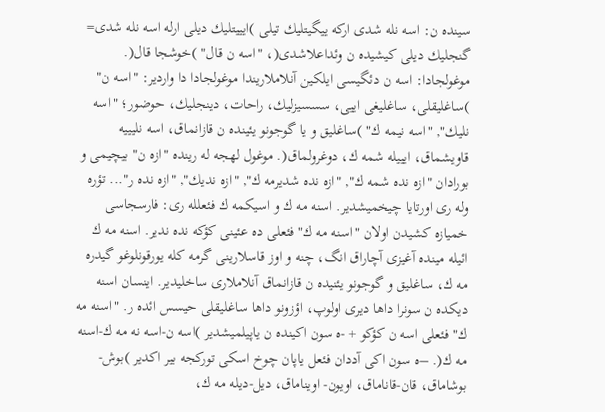سینده ن: اسه نله شدی اركه ییگیتلیك تیلی )ایییتلیك دیلی ارله اسه نله شدی= گنجلیك دیلی كیشیده ن وئداعلاشدی(، "اسه ن قال" )خوشجا قال(. موغولجادا: اسه ن دئگیسی ایلكین آنلاملاریندا موغولجادا دا واردیر: "اسه ن" )ساغلیقلی، ساغلیغی اییی، سسسیزلیك، راحات، دینجلیك، حوضور؛ "اسه نلیك", "اسه نیمه ك" )ساغلیق و یا گوجونو یئینده ن قازانماق، اسه نلیییه قاویشماق، ایییله شمه ك، دوغرولماق(. موغول لهجه له رینده "ازه ن" بیچیمی و بورادان "ازه نده شمه ك", "ازه نده شدیرمه ك", "ازه ندیك", "ازه نده ر"... تؤره وله ری اورتایا چیخمیشدیر. اسنه مه ك و اسیكمه ك فئعلله ری: فارسجاسی خمیازه كشیدن اولان "اسنه مه ك" فئعلی ده عئینی كؤكه نده ندیر. اسنه مه ك ائیله مینده آغیزی آچاراق انگ، چنه و اوز قاسلارینی گرمه كله یورقونلوغو گیدره مه ك، ساغلیق و گوجونو یئنیده ن قازانماق آنلاملاری ساخلیدیر. اینسان اسنه دیكده ن سونرا داها دیری اولوپ، اؤزونو داها ساغلیقلی حیسس ائده ر. "اسنه مه ك" فئعلی اسه ن كؤكو + -ه سون اكینده ن یاپیلمیشدیر )اسه ن-اسه نه مه ك-اسنه مه ك(. –ه سون اكی آددان فئعل یاپان چوخ اسكی توركجه بیر اكدیر )بوش-بوشاماق، قان-قاناماق، اویون- اویناماق، دیل-دیله مه ك،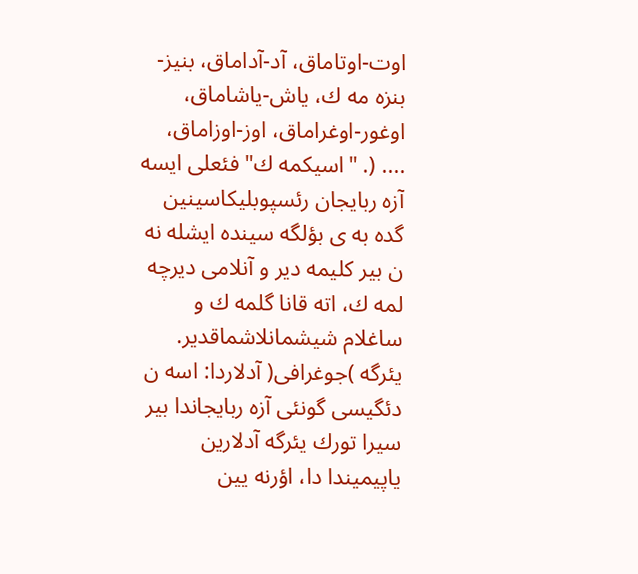اوت-اوتاماق، آد-آداماق، بنیز-بنزه مه ك، یاش-یاشاماق، اوغور-اوغراماق، اوز-اوزاماق، .... (. "اسیكمه ك" فئعلی ایسه آزه ربایجان رئسپوبلیكاسینین گده به ی بؤلگه سینده ایشله نه ن بیر كلیمه دیر و آنلامی دیرچه لمه ك، اته قانا گلمه ك و ساغلام شیشمانلاشماقدیر. یئرگه )جوغرافی( آدلاردا: اسه ن دئگیسی گونئی آزه ربایجاندا بیر سیرا تورك یئرگه آدلارین یاپیمیندا دا، اؤرنه یین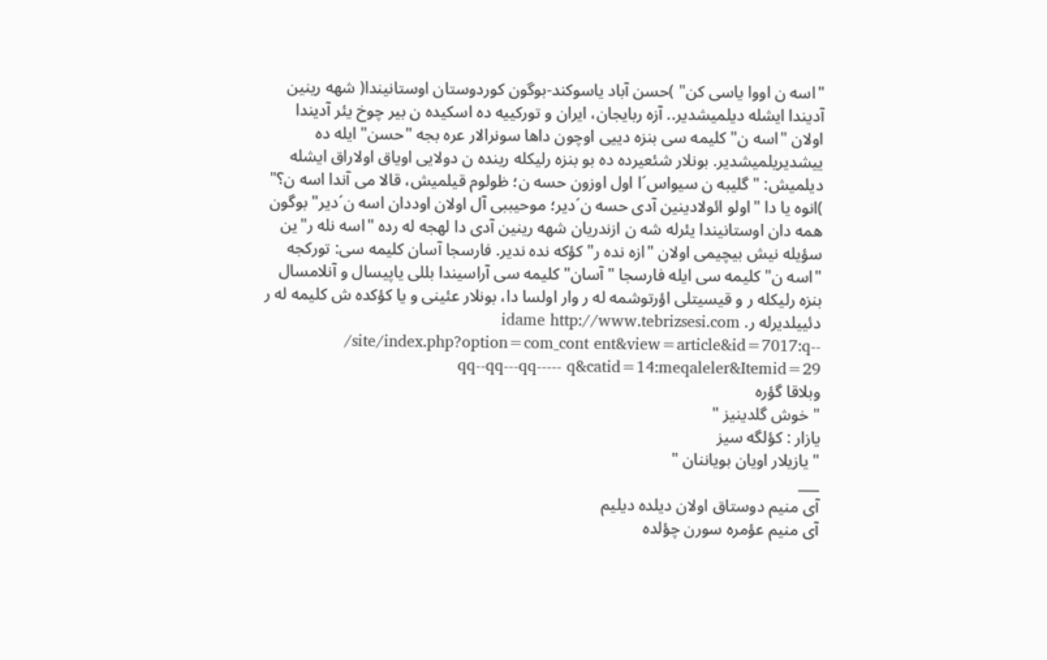"اسه ن اووا یاسی كن" )حسن آباد یاسوكند-بوگون كوردوستان اوستانیندا( شهه رینین آدیندا ایشله دیلمیشدیر.. آزه ربایجان، ایران و توركییه ده اسكیده ن بیر چوخ یئر آدیندا اولان "اسه ن" كلیمه سی بنزه دییی اوچون داها سونرالار عره بجه "حسن" ایله ده ییشدیریلمیشدیر. بونلار شئعیرده ده بو بنزه رلیكله رینده ن دولایی اویاق اولاراق ایشله دیلمیش: "گلیبه ن سیواس´ا اول اوزون حسه ن؛ ظولوم قیلمیش، قالا می آندا اسه ن؟" )انوه یا دا "اولو ائولادینین آدی حسه ن´دیر؛ موحیببی آل اولان اوددان اسه ن´دیر" بوگون همه دان اوستانیندا یئرله شه ن ازندریان شهه رینین آدی دا لهجه له رده "اسه نله ر"ین سؤیله نیش بیچیمی اولان "ازه نده ر" كؤكه نده ندیر. فارسجا آسان كلیمه سی: توركجه "اسه ن" كلیمه سی ایله فارسجا "آسان" كلیمه سی آراسیندا بللی یاپیسال و آنلامسال بنزه رلیكله ر و قیسیتلی اؤرتوشمه له ر وار اولسا دا، بونلار عئینی و یا كؤكده ش كلیمه له ر دئییلدیرله ر. idame http://www.tebrizsesi.com /site/index.php?option=com_cont ent&view=article&id=7017:q-- qq--qq---qq----- q&catid=14:meqaleler&Itemid=29
وبلاقا گؤره
" خوش گلدینیز "
یازار : کؤلگه سیز
" یازیلار اویان بویاننان "
___
آی منیم دوستاق اولان دیلده دیلیم
آی منیم عؤمره سورن چؤلده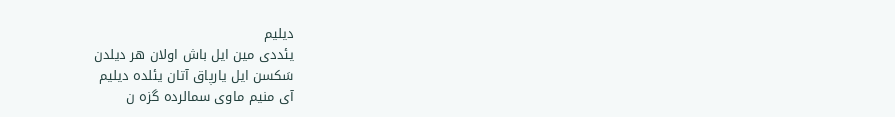دیلیم
یئددی مین ایل باش اولان هر دیلدن
سَکسن ایل یارپاق آتان یئلده دیلیم
آی منیم ماوی سمالرده گزه ن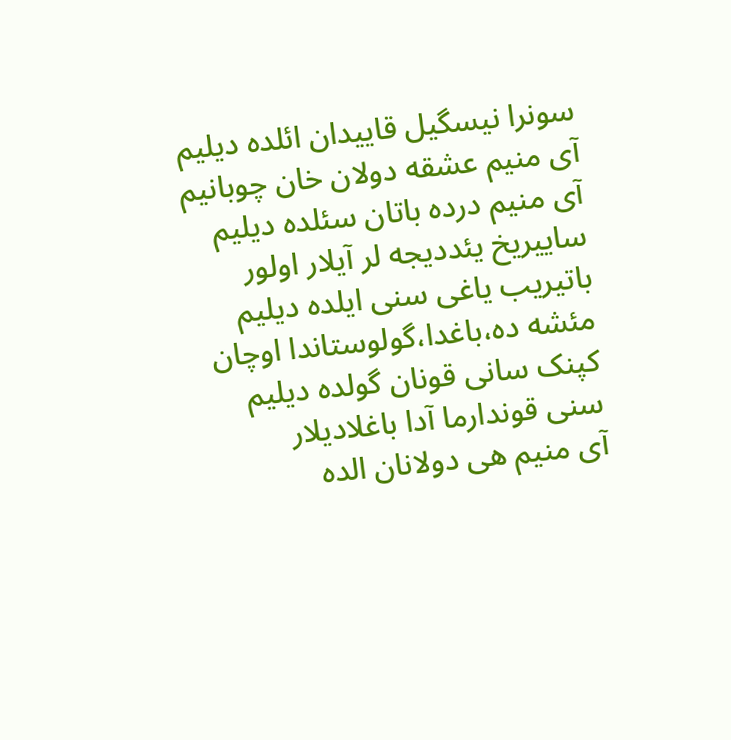سونرا نیسگیل قاییدان ائلده دیلیم
آی منیم عشقه دولان خان چوبانیم
آی منیم درده باتان سئلده دیلیم
ساییریخ یئددیجه لر آیلار اولور
باتیریب یاغی سنی ایلده دیلیم
مئشه ده،باغدا،گولوستاندا اوچان
کپنک سانی قونان گولده دیلیم
سنی قوندارما آدا باغلادیلار
آی منیم هی دولانان الده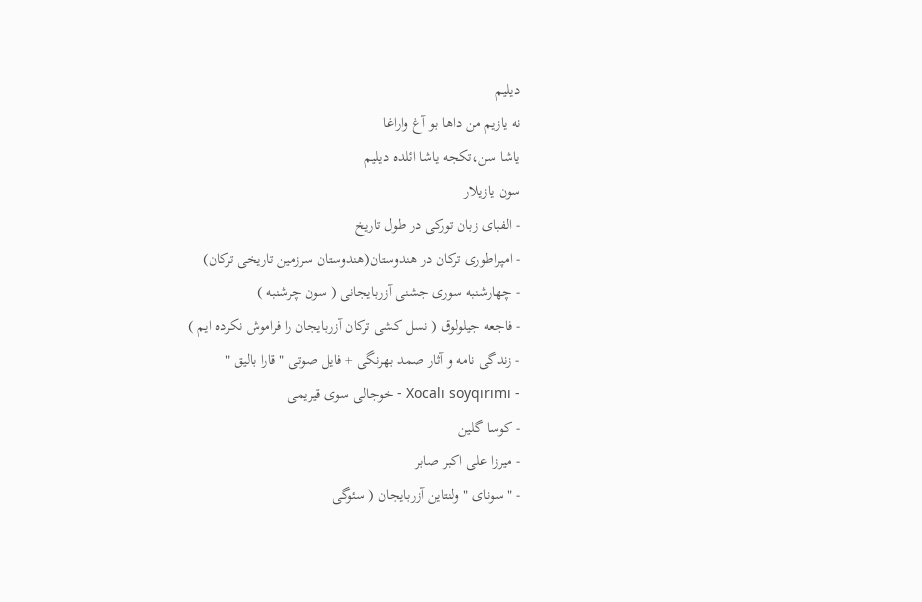دیلیم
نه یازیم من داها بو آغ واراغا
یاشا سن،تکجه یاشا ائلده دیلیم
سون یازیلار
- الفبای زبان تورکی در طول تاریخ
- امپراطوری ترکان در هندوستان(هندوستان سرزمین تاریخی ترکان)
- چهارشنبه سوری جشنی آزربایجانی ( سون چرشنبه )
- فاجعه جیلولوق ( نسل کشی ترکان آزربایجان را فراموش نکرده ایم )
- زندگی نامه و آثار صمد بهرنگی + فایل صوتی " قارا بالیق "
- Xocalı soyqırımı - خوجالی سوی قیریمی
- کوسا گلین
- میرزا علی اکبر صابر
- " سونای " ولنتاین آزربایجان ( سئوگی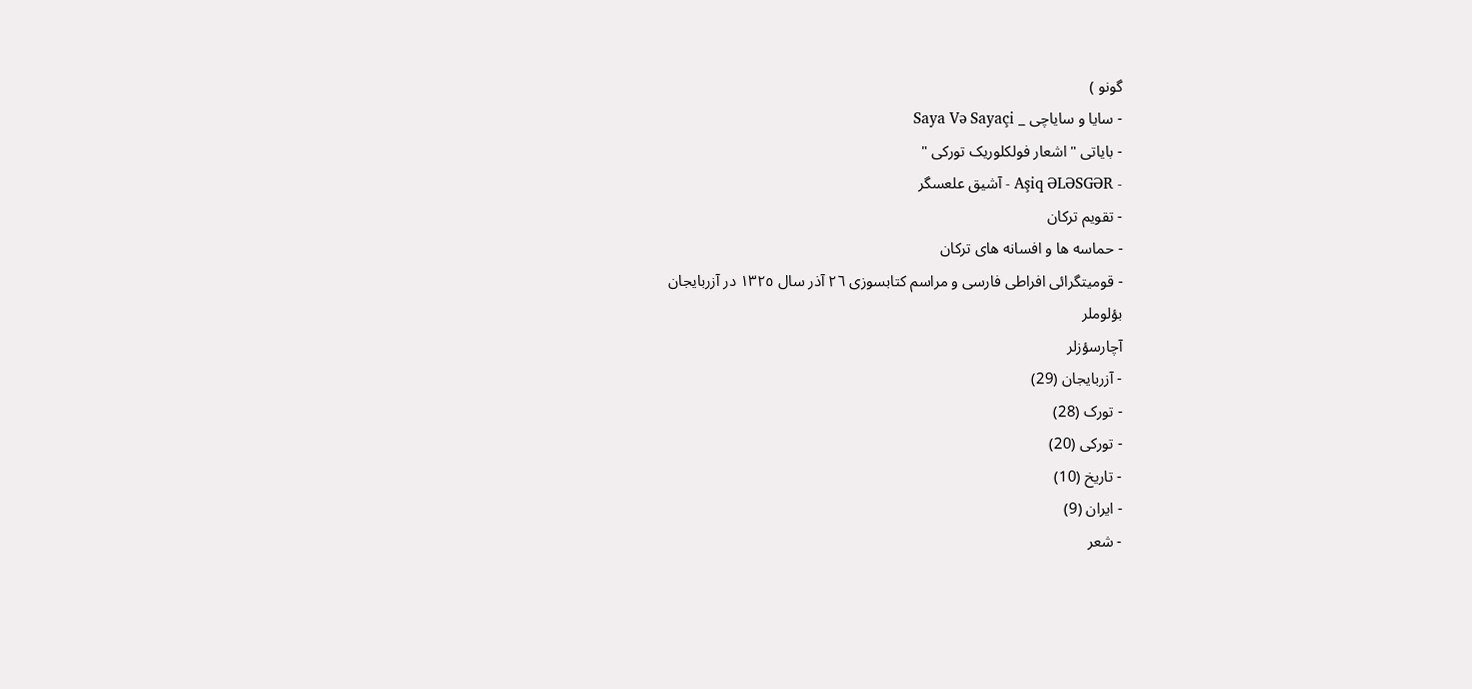گونو )
- سایا و سایاچی _ Saya Və Sayaçi
- بایاتی " اشعار فولکلوریک تورکی "
- Aşiq ƏLƏSGƏR - آشیق علعسگر
- تقویم ترکان
- حماسه ها و افسانه های ترکان
- قومیتگرائی افراطی فارسی و مراسم کتابسوزی ٢٦ آذر سال ١٣٢٥ در آزربایجان
بؤلوملر
آچارسؤزلر
- آزربایجان (29)
- تورک (28)
- تورکی (20)
- تاریخ (10)
- ایران (9)
- شعر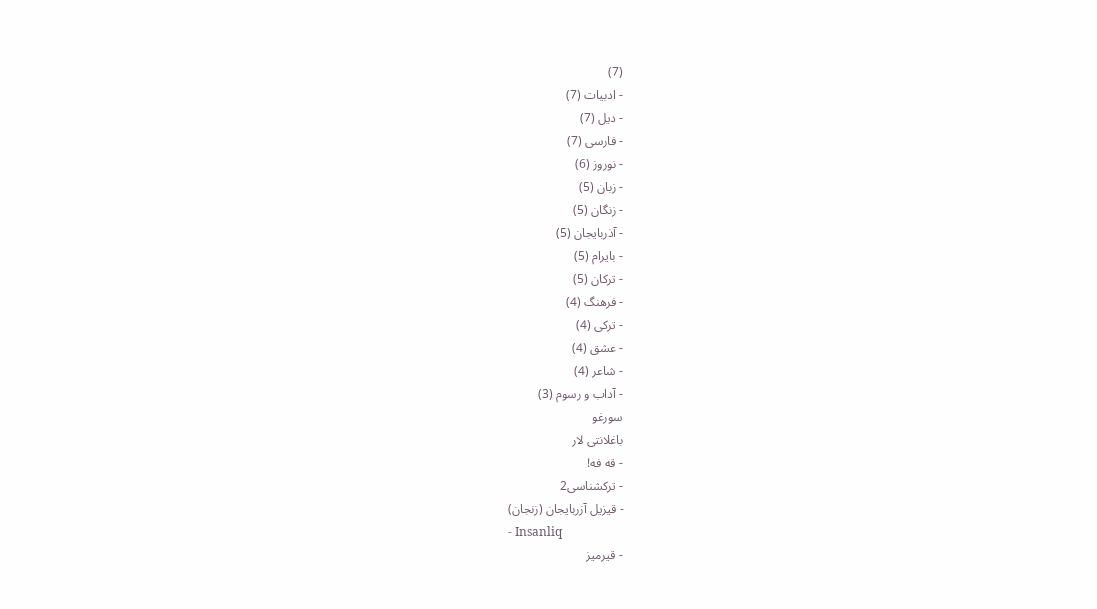(7)
- ادبیات (7)
- دیل (7)
- فارسی (7)
- نوروز (6)
- زبان (5)
- زنگان (5)
- آذربایجان (5)
- بایرام (5)
- ترکان (5)
- فرهنگ (4)
- ترکی (4)
- عشق (4)
- شاعر (4)
- آداب و رسوم (3)
سورغو
باغلانتی لار
- قه فه!
- تركشناسی2
- قیزیل آزربایجان (زنجان)
- Insanliq
- قیرمیز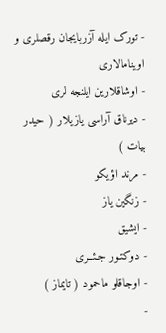- تورک ایله آزربایجان رقصلری و اوینامالاری
- اوشاقلارین ایلنجه لری
- دیرناق آراسی یازیلار ( حیدر بیات )
- مرند اؤیکو
- زنگین یاز
- ایشیق
- دوکتـور جـئــری
- اوجاقلو ماحمود ( تایماز )
-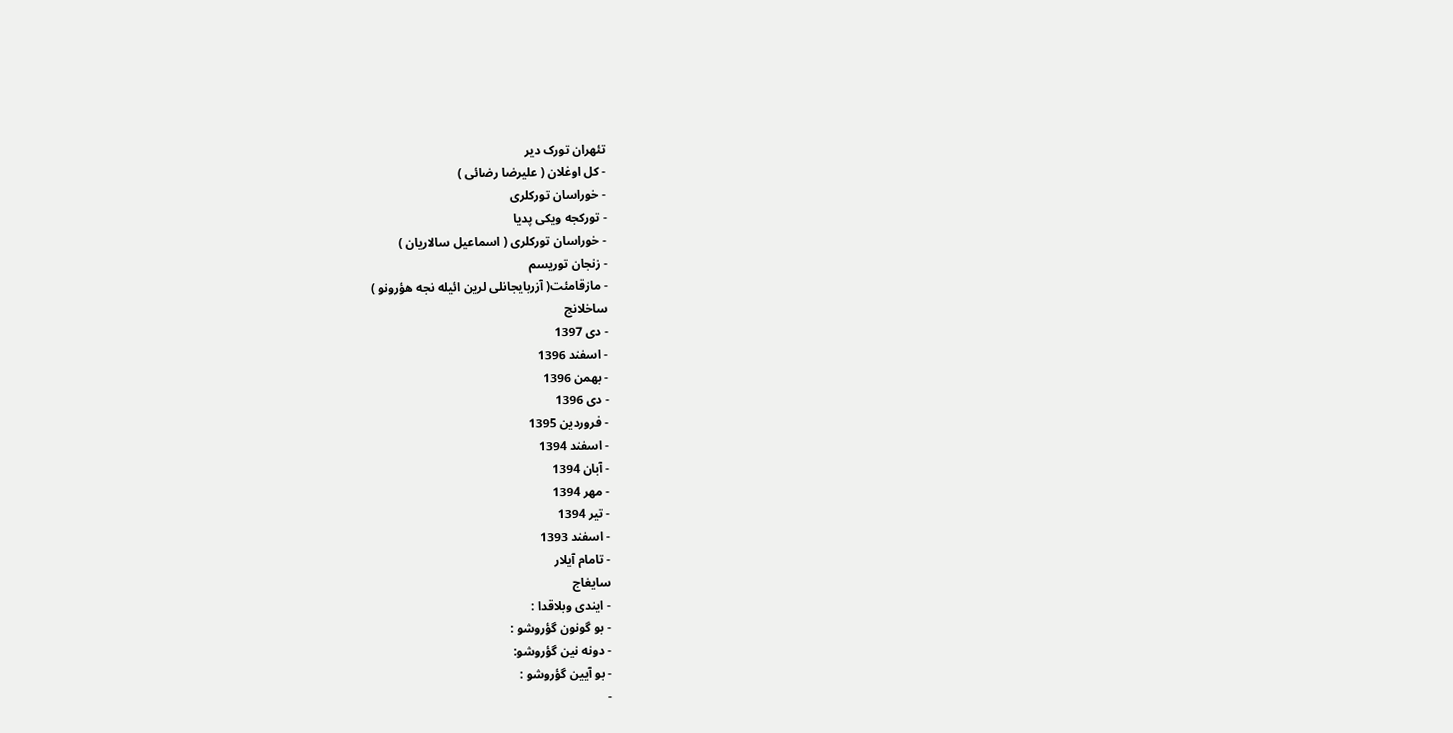تئهران تورک دیر
- کل اوغلان ( علیرضا رضائی )
- خوراسان تورکلری
- تورکجه ویکی پدیا
- خوراسان تورکلری ( اسماعیل سالاریان )
- زنجان توریسم
- مازقامئت( آزربایجانلی لرین ائیله نجه هؤرونو )
ساخلانج
- دى 1397
- اسفند 1396
- بهمن 1396
- دى 1396
- فروردين 1395
- اسفند 1394
- آبان 1394
- مهر 1394
- تير 1394
- اسفند 1393
- تامام آیلار
سایغاج
- ایندی وبلاقدا :
- بو گونون گؤروشو :
- دونه نین گؤروشو:
- بو آیین گؤروشو :
-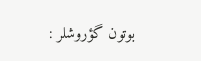بوتون گؤروشلر :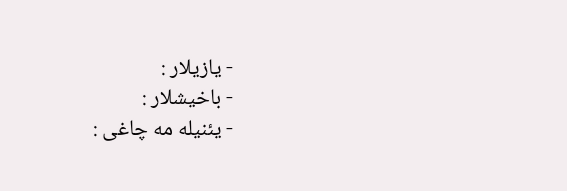- یازیلار :
- باخیشلار :
- یئنیله مه چاغی :